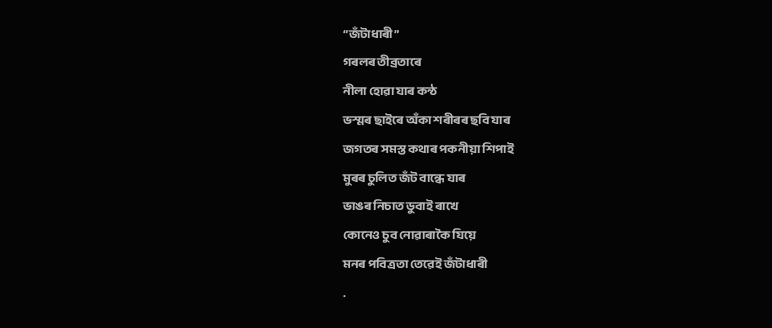“জঁটাধাৰী”
গৰলৰ তীব্ৰতাৰে
নীলা হোৱা যাৰ কন্ঠ
ভস্মৰ ছাইৰে অঁকা শৰীৰৰ ছবি যাৰ
জগতৰ সমস্ত কথাৰ পকনীয়া শিপাই
মুৰৰ চুলিত জঁট বান্ধে যাৰ
ভাঙৰ নিচাত ডুবাই ৰাখে
কোনেও চুব নোৱাৰাকৈ যিয়ে
মনৰ পবিত্ৰতা তেৱেই জঁটাধাৰী
.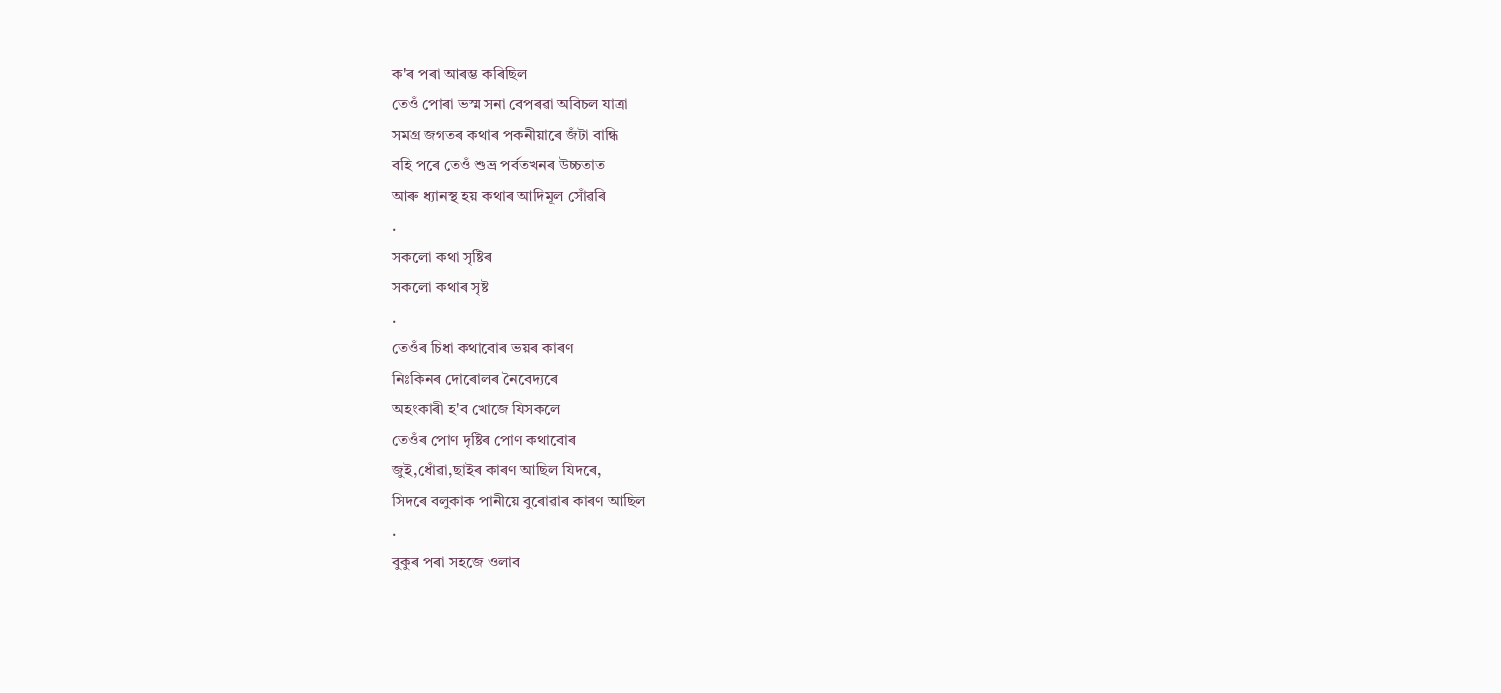ক'ৰ পৰা আৰম্ভ কৰিছিল
তেওঁ পোৰা ভস্ম সনা বেপৰৱা অবিচল যাত্ৰা
সমগ্ৰ জগতৰ কথাৰ পকনীয়াৰে জঁটা বান্ধি
বহি পৰে তেওঁ শুভ্ৰ পৰ্বতখনৰ উচ্চতাত
আৰু ধ্যানস্থ হয় কথাৰ আদিমূল সোঁৱৰি
.
সকলো কথা সৃষ্টিৰ
সকলো কথাৰ সৃষ্ট
.
তেওঁৰ চিধা কথাবোৰ ভয়ৰ কাৰণ
নিঃকিনৰ দোৰোলৰ নৈবেদ্যৰে
অহংকাৰী হ'ব খোজে যিসকলে
তেওঁৰ পোণ দৃষ্টিৰ পোণ কথাবোৰ
জুই,ধোঁৱা,ছাইৰ কাৰণ আছিল যিদৰে,
সিদৰে বলুকাক পানীয়ে বুৰোৱাৰ কাৰণ আছিল
.
বুকুৰ পৰা সহজে ওলাব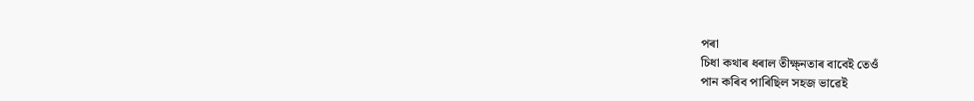পৰা
চিধা কথাৰ ধৰাল তীক্ষ্নতাৰ বাবেই তেওঁ
পান কৰিব পাৰিছিল সহজ ভাৱেই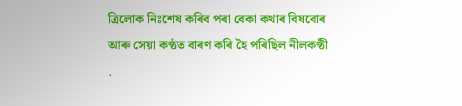ত্ৰিলোক নিঃশেষ কৰিব পৰা বেকা কথাৰ বিষবোৰ
আৰু সেয়া কণ্ঠত বাৰণ কৰি হৈ পৰিছিল নীলকণ্ঠী
.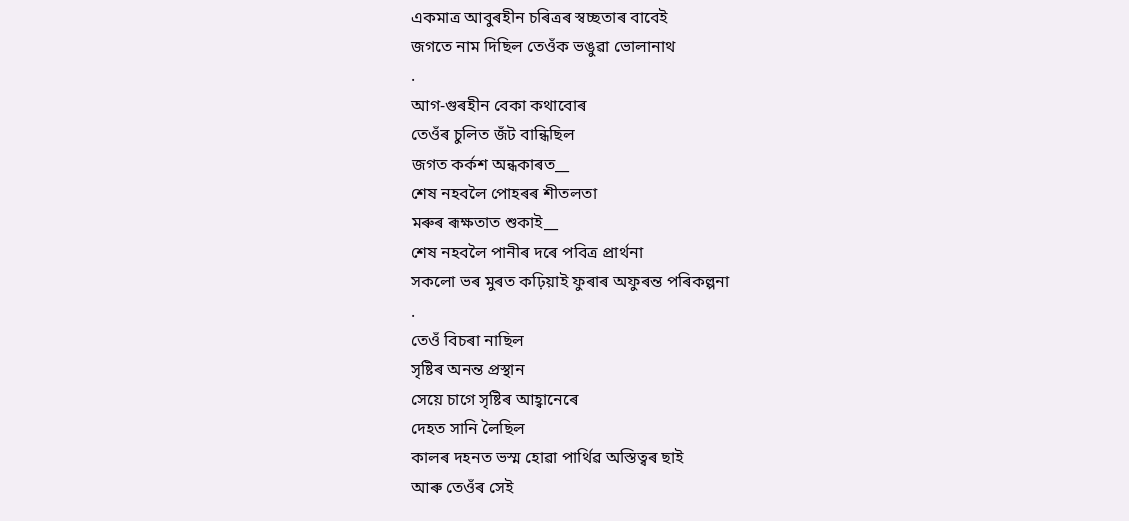একমাত্ৰ আবুৰহীন চৰিত্ৰৰ স্বচ্ছতাৰ বাবেই
জগতে নাম দিছিল তেওঁক ভঙুৱা ভোলানাথ
.
আগ-গুৰহীন বেকা কথাবোৰ
তেওঁৰ চুলিত জঁট বান্ধিছিল
জগত কৰ্কশ অন্ধকাৰত__
শেষ নহবলৈ পোহৰৰ শীতলতা
মৰুৰ ৰূক্ষতাত শুকাই__
শেষ নহবলৈ পানীৰ দৰে পবিত্ৰ প্ৰাৰ্থনা
সকলো ভৰ মুৰত কঢ়িয়াই ফুৰাৰ অফুৰন্ত পৰিকল্পনা
.
তেওঁ বিচৰা নাছিল
সৃষ্টিৰ অনন্ত প্ৰস্থান
সেয়ে চাগে সৃষ্টিৰ আহ্বানেৰে
দেহত সানি লৈছিল
কালৰ দহনত ভস্ম হোৱা পাৰ্থিৱ অস্তিত্বৰ ছাই
আৰু তেওঁৰ সেই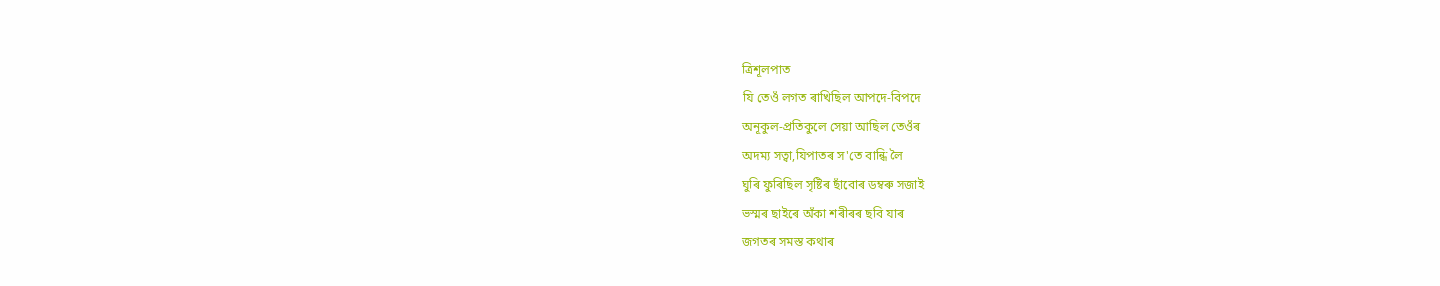ত্ৰিশূলপাত
যি তেওঁ লগত ৰাখিছিল আপদে-বিপদে
অনূকুল-প্ৰতিকুলে সেয়া আছিল তেওঁৰ
অদম্য সত্বা,যিপাতৰ স'তে বান্ধি লৈ
ঘুৰি ফুৰিছিল সৃষ্টিৰ ছাঁবোৰ ডম্বৰু সজাই
ভস্মৰ ছাইৰে অঁকা শৰীৰৰ ছবি যাৰ
জগতৰ সমস্ত কথাৰ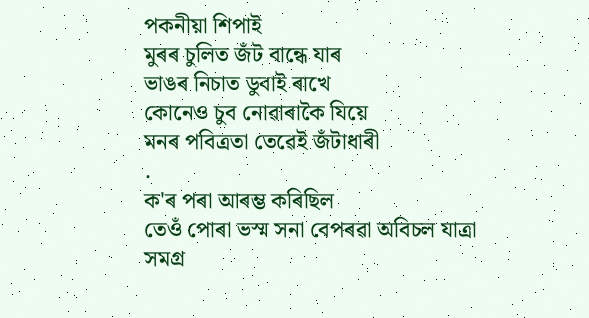পকনীয়া শিপাই
মুৰৰ চুলিত জঁট বান্ধে যাৰ
ভাঙৰ নিচাত ডুবাই ৰাখে
কোনেও চুব নোৱাৰাকৈ যিয়ে
মনৰ পবিত্ৰতা তেৱেই জঁটাধাৰী
.
ক'ৰ পৰা আৰম্ভ কৰিছিল
তেওঁ পোৰা ভস্ম সনা বেপৰৱা অবিচল যাত্ৰা
সমগ্ৰ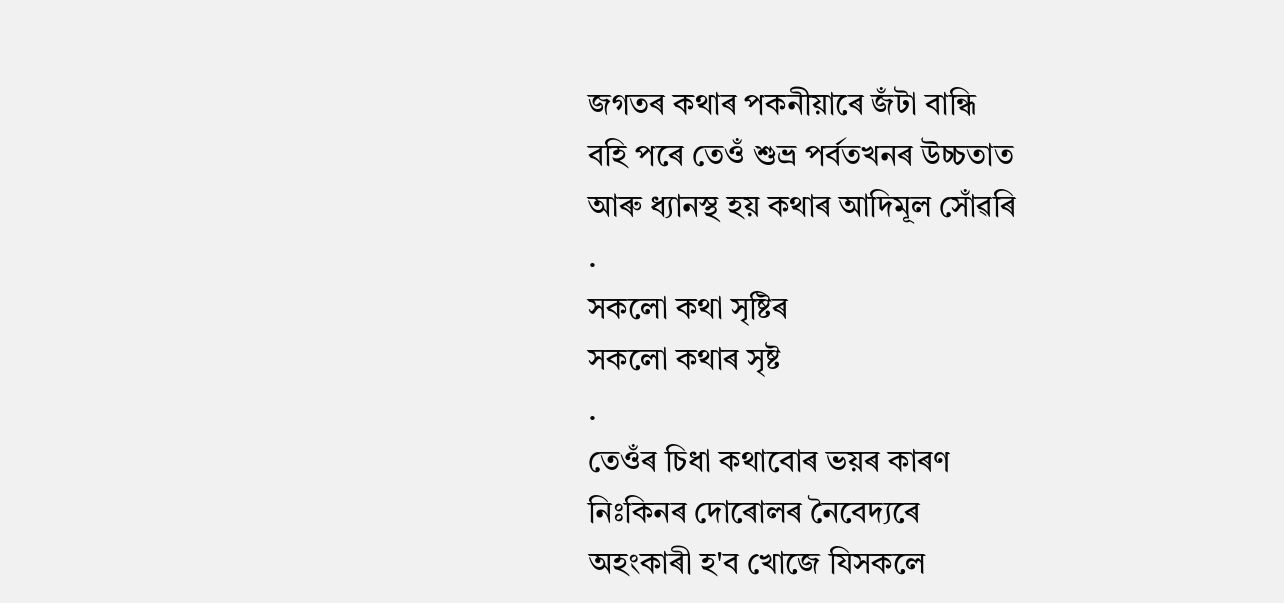জগতৰ কথাৰ পকনীয়াৰে জঁটা বান্ধি
বহি পৰে তেওঁ শুভ্ৰ পৰ্বতখনৰ উচ্চতাত
আৰু ধ্যানস্থ হয় কথাৰ আদিমূল সোঁৱৰি
.
সকলো কথা সৃষ্টিৰ
সকলো কথাৰ সৃষ্ট
.
তেওঁৰ চিধা কথাবোৰ ভয়ৰ কাৰণ
নিঃকিনৰ দোৰোলৰ নৈবেদ্যৰে
অহংকাৰী হ'ব খোজে যিসকলে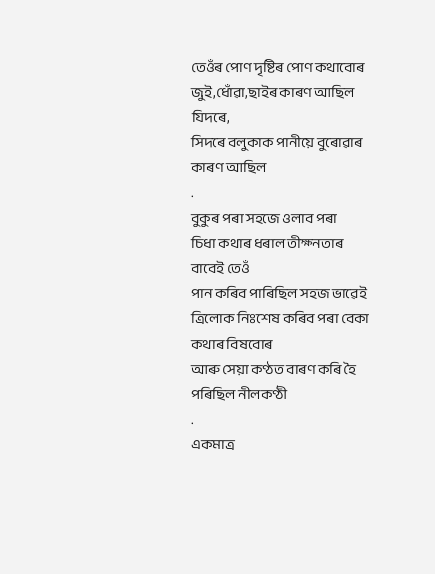তেওঁৰ পোণ দৃষ্টিৰ পোণ কথাবোৰ
জুই,ধোঁৱা,ছাইৰ কাৰণ আছিল যিদৰে,
সিদৰে বলুকাক পানীয়ে বুৰোৱাৰ কাৰণ আছিল
.
বুকুৰ পৰা সহজে ওলাব পৰা
চিধা কথাৰ ধৰাল তীক্ষ্নতাৰ বাবেই তেওঁ
পান কৰিব পাৰিছিল সহজ ভাৱেই
ত্ৰিলোক নিঃশেষ কৰিব পৰা বেকা কথাৰ বিষবোৰ
আৰু সেয়া কণ্ঠত বাৰণ কৰি হৈ পৰিছিল নীলকণ্ঠী
.
একমাত্ৰ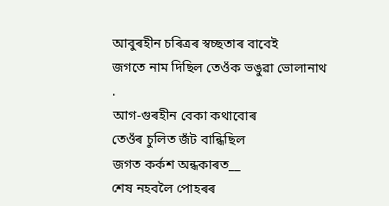আবুৰহীন চৰিত্ৰৰ স্বচ্ছতাৰ বাবেই
জগতে নাম দিছিল তেওঁক ভঙুৱা ভোলানাথ
.
আগ-গুৰহীন বেকা কথাবোৰ
তেওঁৰ চুলিত জঁট বান্ধিছিল
জগত কৰ্কশ অন্ধকাৰত__
শেষ নহবলৈ পোহৰৰ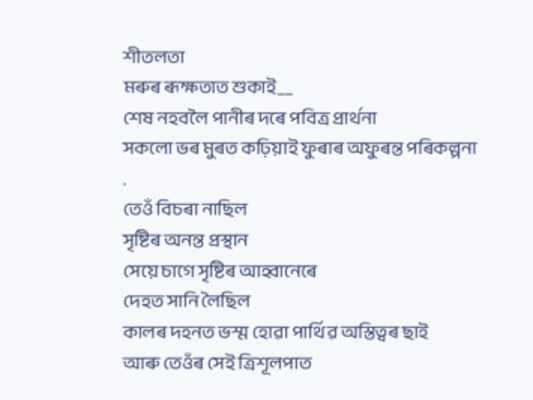শীতলতা
মৰুৰ ৰূক্ষতাত শুকাই__
শেষ নহবলৈ পানীৰ দৰে পবিত্ৰ প্ৰাৰ্থনা
সকলো ভৰ মুৰত কঢ়িয়াই ফুৰাৰ অফুৰন্ত পৰিকল্পনা
.
তেওঁ বিচৰা নাছিল
সৃষ্টিৰ অনন্ত প্ৰস্থান
সেয়ে চাগে সৃষ্টিৰ আহ্বানেৰে
দেহত সানি লৈছিল
কালৰ দহনত ভস্ম হোৱা পাৰ্থিৱ অস্তিত্বৰ ছাই
আৰু তেওঁৰ সেই ত্ৰিশূলপাত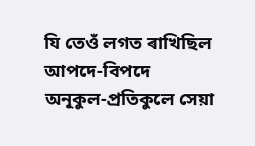যি তেওঁ লগত ৰাখিছিল আপদে-বিপদে
অনূকুল-প্ৰতিকুলে সেয়া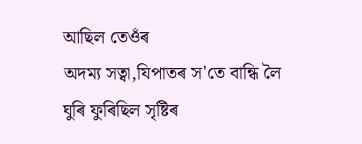আছিল তেওঁৰ
অদম্য সত্বা,যিপাতৰ স'তে বান্ধি লৈ
ঘুৰি ফুৰিছিল সৃষ্টিৰ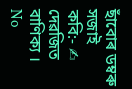ছাঁবোৰ ডম্বৰু সজাই
কবি:- ✍ দেৱজিত বাণিক্য ।
No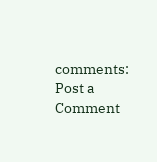comments:
Post a Comment